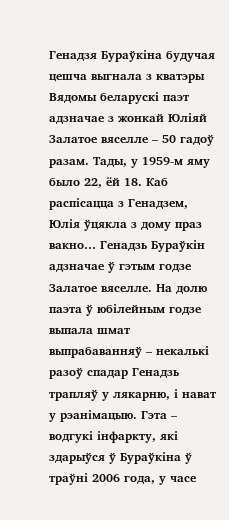Генадзя Бураўкіна будучая цешча выгнала з кватэры
Вядомы беларускі паэт адзначае з жонкай Юліяй Залатое вяселле – 50 гадоў
разам. Тады, у 1959-м яму было 22, ёй 18. Каб распісацца з Генадзем,
Юлія ўцякла з дому праз вакно… Генадзь Бураўкін адзначае ў гэтым годзе Залатое вяселле. На долю паэта ў юбілейным годзе выпала шмат выпрабаванняў – некалькі разоў спадар Генадзь трапляў у лякарню, і нават у рэанімацыю. Гэта – водгукі інфаркту, які здарыўся ў Бураўкіна ў траўні 2006 года, у часе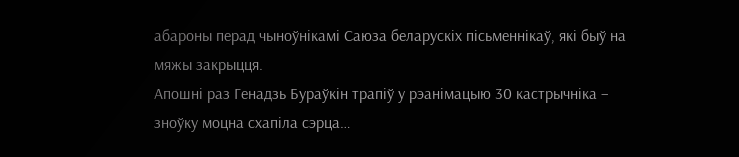абароны перад чыноўнікамі Саюза беларускіх пісьменнікаў, які быў на мяжы закрыцця.
Апошні раз Генадзь Бураўкін трапіў у рэанімацыю 30 кастрычніка – зноўку моцна схапіла сэрца…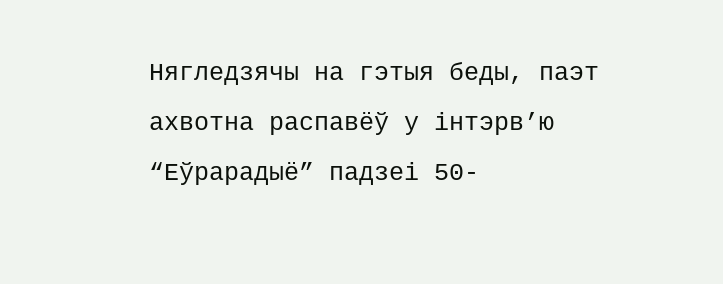Нягледзячы на гэтыя беды, паэт ахвотна распавёў у інтэрв’ю “Еўрарадыё” падзеі 50-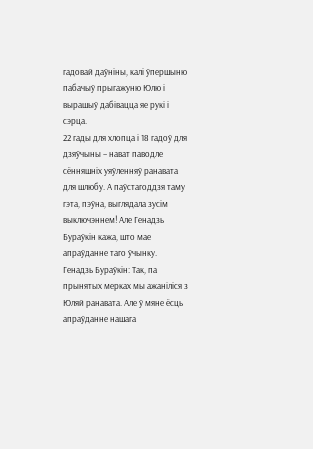гадовай даўніны, калі ўпершыню пабачыў прыгажуню Юлю і вырашыў дабівацца яе рукі і сэрца.
22 гады для хлопца і 18 гадоў для дзяўчыны – нават паводле сённяшніх уяўленняў ранавата для шлюбу. А паўстагоддзя таму гэта, пэўна, выглядала зусім выключэннем! Але Генадзь Бураўкін кажа, што мае апраўданне таго ўчынку.
Генадзь Бураўкін: Так, па прынятых мерках мы ажаніліся з Юляй ранавата. Але ў мяне ёсць апраўданне нашага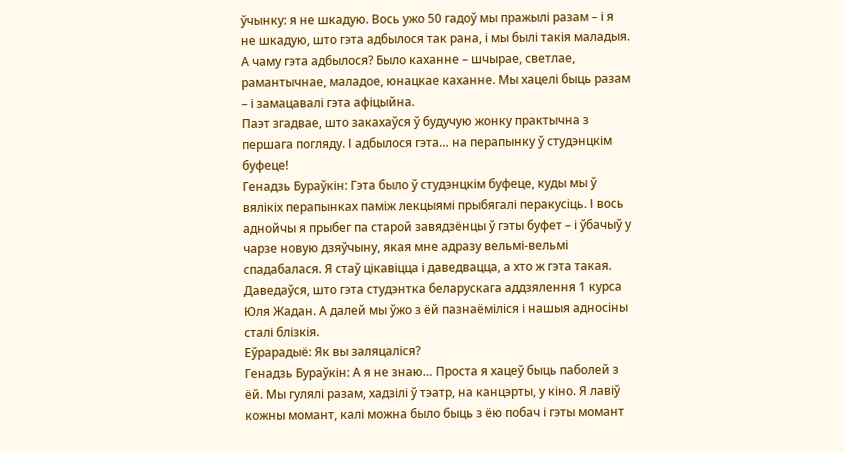ўчынку: я не шкадую. Вось ужо 50 гадоў мы пражылі разам – і я не шкадую, што гэта адбылося так рана, і мы былі такія маладыя. А чаму гэта адбылося? Было каханне – шчырае, светлае, рамантычнае, маладое, юнацкае каханне. Мы хацелі быць разам – і замацавалі гэта афіцыйна.
Паэт згадвае, што закахаўся ў будучую жонку практычна з першага погляду. І адбылося гэта… на перапынку ў студэнцкім буфеце!
Генадзь Бураўкін: Гэта было ў студэнцкім буфеце, куды мы ў вялікіх перапынках паміж лекцыямі прыбягалі перакусіць. І вось аднойчы я прыбег па старой завядзёнцы ў гэты буфет – і ўбачыў у чарзе новую дзяўчыну, якая мне адразу вельмі-вельмі спадабалася. Я стаў цікавіцца і даведвацца, а хто ж гэта такая. Даведаўся, што гэта студэнтка беларускага аддзялення 1 курса Юля Жадан. А далей мы ўжо з ёй пазнаёміліся і нашыя адносіны сталі блізкія.
Еўрарадыё: Як вы заляцаліся?
Генадзь Бураўкін: А я не знаю… Проста я хацеў быць паболей з ёй. Мы гулялі разам, хадзілі ў тэатр, на канцэрты, у кіно. Я лавіў кожны момант, калі можна было быць з ёю побач і гэты момант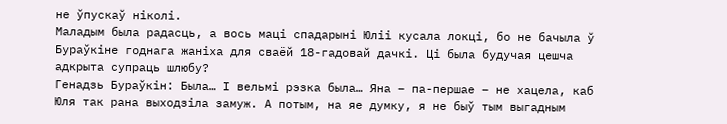не ўпускаў ніколі.
Маладым была радасць, а вось маці спадарыні Юліі кусала локці, бо не бачыла ў Бураўкіне годнага жаніха для сваёй 18-гадовай дачкі. Ці была будучая цешча адкрыта супраць шлюбу?
Генадзь Бураўкін: Была… І вельмі рэзка была… Яна – па-першае – не хацела, каб Юля так рана выходзіла замуж. А потым, на яе думку, я не быў тым выгадным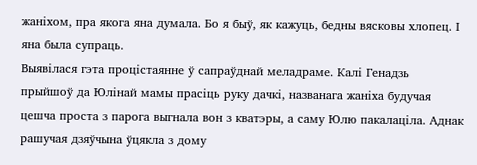жаніхом, пра якога яна думала. Бо я быў, як кажуць, бедны вясковы хлопец. І яна была супраць.
Выявілася гэта процістаянне ў сапраўднай меладраме. Калі Генадзь прыйшоў да Юлінай мамы прасіць руку дачкі, названага жаніха будучая цешча проста з парога выгнала вон з кватэры, а саму Юлю пакалаціла. Аднак рашучая дзяўчына ўцякла з дому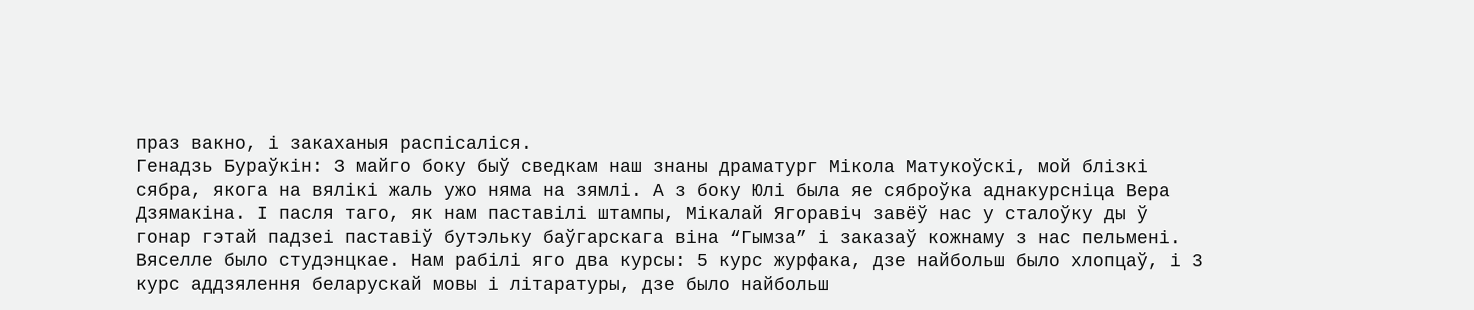праз вакно, і закаханыя распісаліся.
Генадзь Бураўкін: З майго боку быў сведкам наш знаны драматург Мікола Матукоўскі, мой блізкі сябра, якога на вялікі жаль ужо няма на зямлі. А з боку Юлі была яе сяброўка аднакурсніца Вера Дзямакіна. І пасля таго, як нам паставілі штампы, Мікалай Ягоравіч завёў нас у сталоўку ды ў гонар гэтай падзеі паставіў бутэльку баўгарскага віна “Гымза” і заказаў кожнаму з нас пельмені. Вяселле было студэнцкае. Нам рабілі яго два курсы: 5 курс журфака, дзе найбольш было хлопцаў, і 3 курс аддзялення беларускай мовы і літаратуры, дзе было найбольш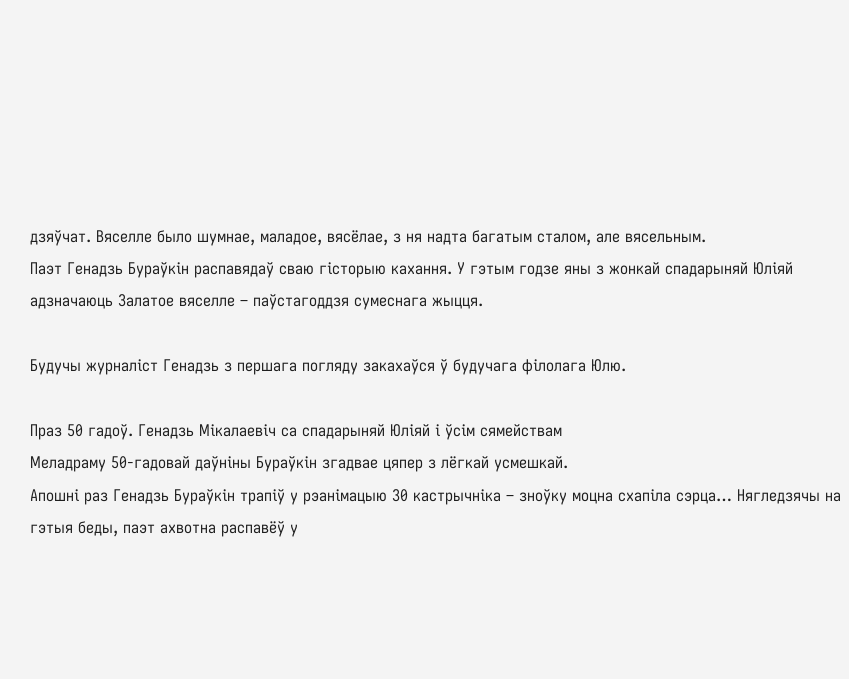дзяўчат. Вяселле было шумнае, маладое, вясёлае, з ня надта багатым сталом, але вясельным.
Паэт Генадзь Бураўкін распавядаў сваю гісторыю кахання. У гэтым годзе яны з жонкай спадарыняй Юліяй адзначаюць Залатое вяселле – паўстагоддзя сумеснага жыцця.

Будучы журналіст Генадзь з першага погляду закахаўся ў будучага філолага Юлю.

Праз 50 гадоў. Генадзь Мікалаевіч са спадарыняй Юліяй і ўсім сямействам
Меладраму 50-гадовай даўніны Бураўкін згадвае цяпер з лёгкай усмешкай.
Апошні раз Генадзь Бураўкін трапіў у рэанімацыю 30 кастрычніка – зноўку моцна схапіла сэрца… Нягледзячы на гэтыя беды, паэт ахвотна распавёў у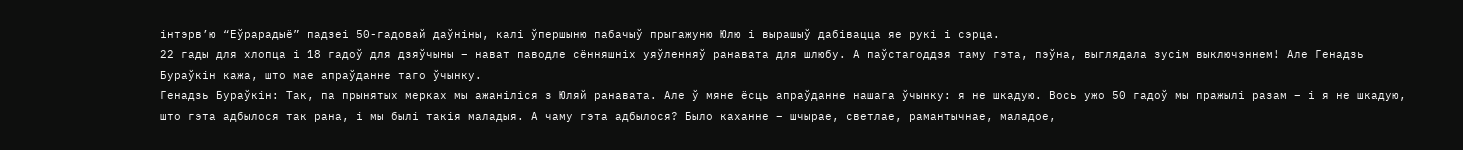інтэрв’ю “Еўрарадыё” падзеі 50-гадовай даўніны, калі ўпершыню пабачыў прыгажуню Юлю і вырашыў дабівацца яе рукі і сэрца.
22 гады для хлопца і 18 гадоў для дзяўчыны – нават паводле сённяшніх уяўленняў ранавата для шлюбу. А паўстагоддзя таму гэта, пэўна, выглядала зусім выключэннем! Але Генадзь Бураўкін кажа, што мае апраўданне таго ўчынку.
Генадзь Бураўкін: Так, па прынятых мерках мы ажаніліся з Юляй ранавата. Але ў мяне ёсць апраўданне нашага ўчынку: я не шкадую. Вось ужо 50 гадоў мы пражылі разам – і я не шкадую, што гэта адбылося так рана, і мы былі такія маладыя. А чаму гэта адбылося? Было каханне – шчырае, светлае, рамантычнае, маладое,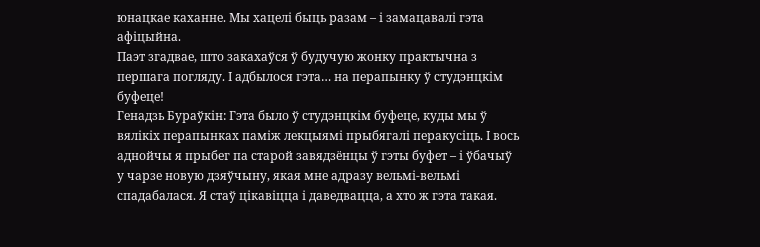юнацкае каханне. Мы хацелі быць разам – і замацавалі гэта афіцыйна.
Паэт згадвае, што закахаўся ў будучую жонку практычна з першага погляду. І адбылося гэта… на перапынку ў студэнцкім буфеце!
Генадзь Бураўкін: Гэта было ў студэнцкім буфеце, куды мы ў вялікіх перапынках паміж лекцыямі прыбягалі перакусіць. І вось аднойчы я прыбег па старой завядзёнцы ў гэты буфет – і ўбачыў у чарзе новую дзяўчыну, якая мне адразу вельмі-вельмі спадабалася. Я стаў цікавіцца і даведвацца, а хто ж гэта такая.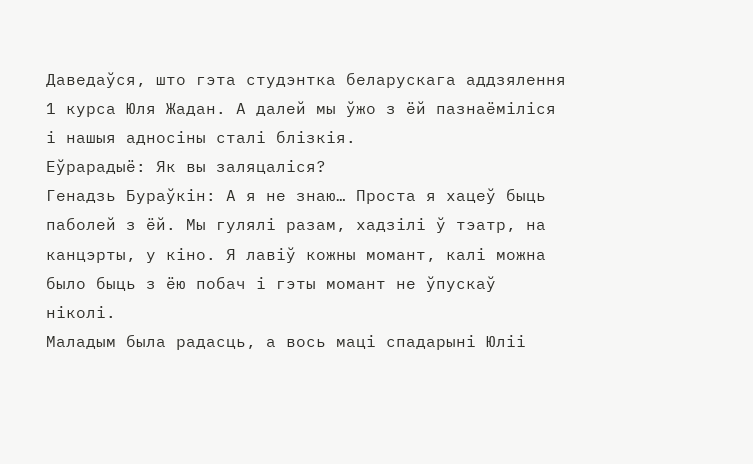Даведаўся, што гэта студэнтка беларускага аддзялення 1 курса Юля Жадан. А далей мы ўжо з ёй пазнаёміліся і нашыя адносіны сталі блізкія.
Еўрарадыё: Як вы заляцаліся?
Генадзь Бураўкін: А я не знаю… Проста я хацеў быць паболей з ёй. Мы гулялі разам, хадзілі ў тэатр, на канцэрты, у кіно. Я лавіў кожны момант, калі можна было быць з ёю побач і гэты момант не ўпускаў ніколі.
Маладым была радасць, а вось маці спадарыні Юліі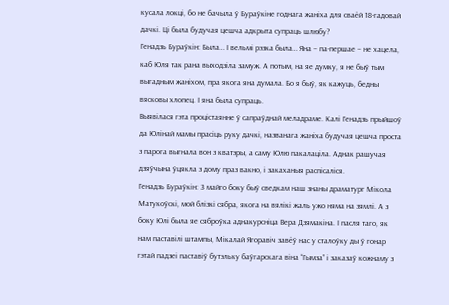кусала локці, бо не бачыла ў Бураўкіне годнага жаніха для сваёй 18-гадовай дачкі. Ці была будучая цешча адкрыта супраць шлюбу?
Генадзь Бураўкін: Была… І вельмі рэзка была… Яна – па-першае – не хацела, каб Юля так рана выходзіла замуж. А потым, на яе думку, я не быў тым выгадным жаніхом, пра якога яна думала. Бо я быў, як кажуць, бедны вясковы хлопец. І яна была супраць.
Выявілася гэта процістаянне ў сапраўднай меладраме. Калі Генадзь прыйшоў да Юлінай мамы прасіць руку дачкі, названага жаніха будучая цешча проста з парога выгнала вон з кватэры, а саму Юлю пакалаціла. Аднак рашучая дзяўчына ўцякла з дому праз вакно, і закаханыя распісаліся.
Генадзь Бураўкін: З майго боку быў сведкам наш знаны драматург Мікола Матукоўскі, мой блізкі сябра, якога на вялікі жаль ужо няма на зямлі. А з боку Юлі была яе сяброўка аднакурсніца Вера Дзямакіна. І пасля таго, як нам паставілі штампы, Мікалай Ягоравіч завёў нас у сталоўку ды ў гонар гэтай падзеі паставіў бутэльку баўгарскага віна “Гымза” і заказаў кожнаму з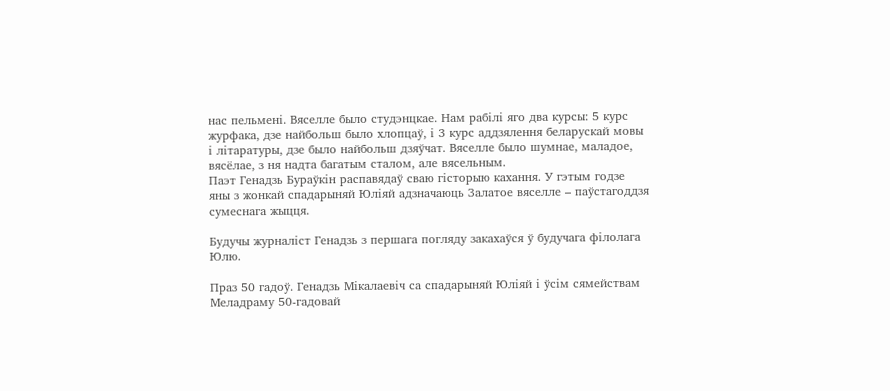нас пельмені. Вяселле было студэнцкае. Нам рабілі яго два курсы: 5 курс журфака, дзе найбольш было хлопцаў, і 3 курс аддзялення беларускай мовы і літаратуры, дзе было найбольш дзяўчат. Вяселле было шумнае, маладое, вясёлае, з ня надта багатым сталом, але вясельным.
Паэт Генадзь Бураўкін распавядаў сваю гісторыю кахання. У гэтым годзе яны з жонкай спадарыняй Юліяй адзначаюць Залатое вяселле – паўстагоддзя сумеснага жыцця.

Будучы журналіст Генадзь з першага погляду закахаўся ў будучага філолага Юлю.

Праз 50 гадоў. Генадзь Мікалаевіч са спадарыняй Юліяй і ўсім сямействам
Меладраму 50-гадовай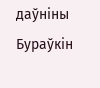даўніны Бураўкін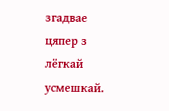згадвае цяпер з лёгкай усмешкай.